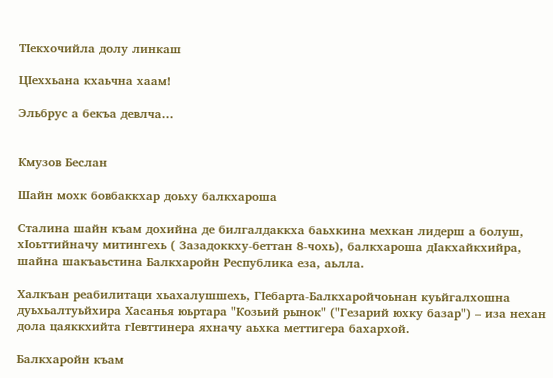ТIекхочийла долу линкаш

ЦIеххьана кхаьчна хаам!

Эльбрус а бекъа девлча…


Кмузов Беслан

Шайн мохк бовбаккхар доьху балкхароша

Сталина шайн къам дохийна де билгалдаккха баьхкина мехкан лидерш а болуш, хIоьттийначу митингехь ( Зазадоккху-беттан 8-чохь), балкхароша дIакхайкхийра, шайна шакъаьстина Балкхаройн Республика еза, аьлла.

Халкъан реабилитаци хьахалушшехь, ГIебарта-Балкхаройчоьнан куьйгалхошна дуьхьалтуьйхира Хасанья юьртара "Козьий рынок" ("Гезарий юхку базар") – иза нехан дола цаяккхийта гIевттинера яхначу аьхка меттигера бахархой.

Балкхаройн къам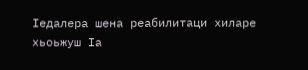Iедалера шена реабилитаци хиларе хьоьжуш Iа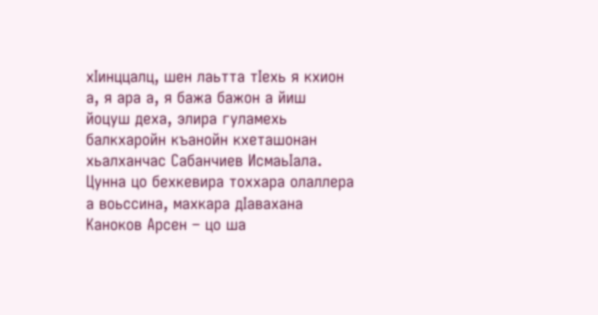хIинццалц, шен лаьтта тIехь я кхион а, я ара а, я бажа бажон а йиш йоцуш деха, элира гуламехь балкхаройн къанойн кхеташонан хьалханчас Сабанчиев ИсмаьIала. Цунна цо бехкевира тоххара олаллера а воьссина, махкара дIавахана Каноков Арсен – цо ша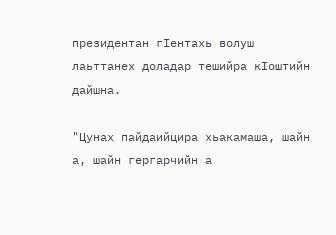президентан гIентахь волуш лаьттанех доладар тешийра кIоштийн дайшна.

"Цунах пайдаийцира хьакамаша, шайн а, шайн гергарчийн а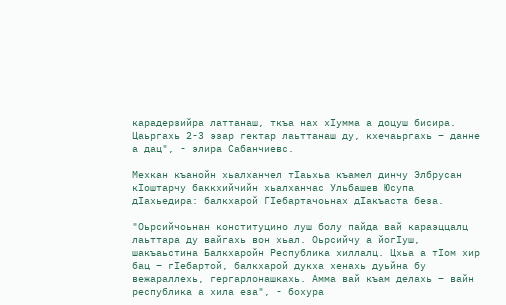карадерзийра латтанаш, ткъа нах хIумма а доцуш бисира. Цаьргахь 2-3 эзар гектар лаьттанаш ду, кхечаьргахь – данне а дац", - элира Сабанчиевс.

Мехкан къанойн хьалханчел тIаьхьа къамел динчу Элбрусан кIоштарчу баккхийчийн хьалханчас Ульбашев Юсупа дIахьедира: балкхарой ГIебартачоьнах дIакъаста беза.

"Оьрсийчоьнан конституцино луш болу пайда вай караэццалц лаьттара ду вайгахь вон хьал. Оьрсийчу а йогIуш, шакъаьстина Балкхаройн Республика хиллалц. Цхьа а тIом хир бац – гIебартой, балкхарой дукха хенахь дуьйна бу вежараллехь, гергарлонашкахь. Амма вай къам делахь – вайн республика а хила еза", - бохура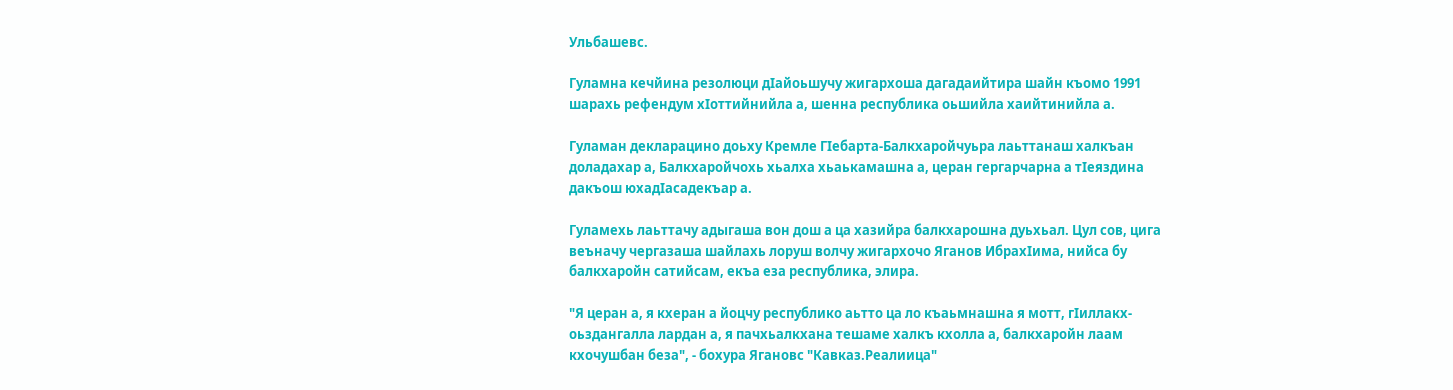Ульбашевс.

Гуламна кечйина резолюци дIайоьшучу жигархоша дагадаийтира шайн къомо 1991 шарахь рефендум хIоттийнийла а, шенна республика оьшийла хаийтинийла а.

Гуламан декларацино доьху Кремле ГIебарта-Балкхаройчуьра лаьттанаш халкъан доладахар а, Балкхаройчохь хьалха хьаькамашна а, церан гергарчарна а тIеяздина дакъош юхадIасадекъар а.

Гуламехь лаьттачу адыгаша вон дош а ца хазийра балкхарошна дуьхьал. Цул сов, цига веъначу чергазаша шайлахь лоруш волчу жигархочо Яганов ИбрахIима, нийса бу балкхаройн сатийсам, екъа еза республика, элира.

"Я церан а, я кхеран а йоцчу республико аьтто ца ло къаьмнашна я мотт, гIиллакх-оьздангалла лардан а, я пачхьалкхана тешаме халкъ кхолла а, балкхаройн лаам кхочушбан беза", - бохура Ягановс "Кавказ.Реалиица"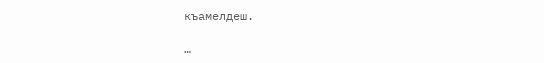къамелдеш.

…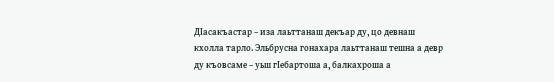ДIасакъастар – иза лаьттанаш декъар ду, цо девнаш кхолла тарло. Эльбрусна гонахара лаьттанаш тешна а девр ду къовсаме – уьш гIебартоша а, балкахроша а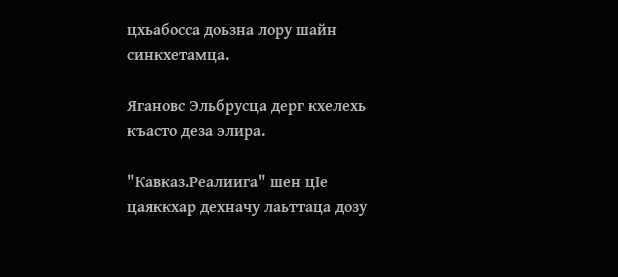цхьабосса доьзна лору шайн синкхетамца.

Ягановс Эльбрусца дерг кхелехь къасто деза элира.

"Кавказ.Реалиига" шен цIе цаяккхар дехначу лаьттаца дозу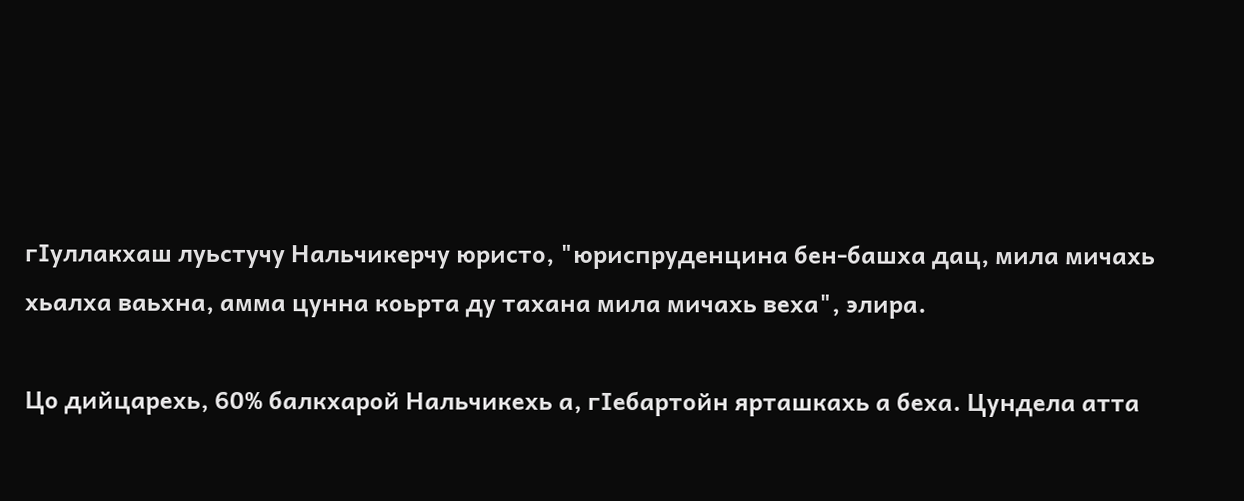гIуллакхаш луьстучу Нальчикерчу юристо, "юриспруденцина бен-башха дац, мила мичахь хьалха ваьхна, амма цунна коьрта ду тахана мила мичахь веха", элира.

Цо дийцарехь, 60% балкхарой Нальчикехь а, гIебартойн ярташкахь а беха. Цундела атта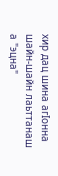хир дац шина агIонна шайн-шайн лаьттанаш а "эцна"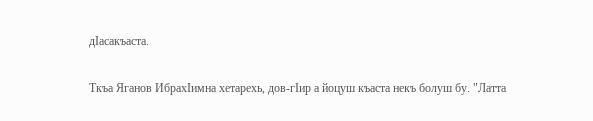дIасакъаста.

Ткъа Яганов ИбрахIимна хетарехь, дов-гIир а йоцуш къаста некъ болуш бу. "Латта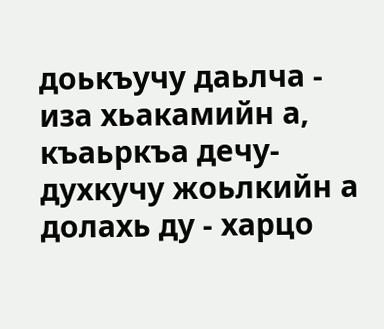доькъучу даьлча - иза хьакамийн а, къаьркъа дечу-духкучу жоьлкийн а долахь ду - харцо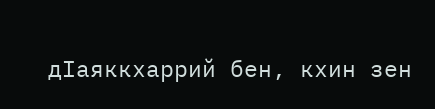дIаяккхаррий бен, кхин зен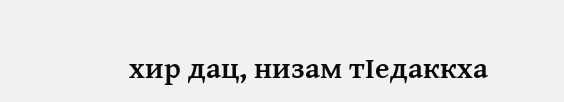хир дац, низам тIедаккха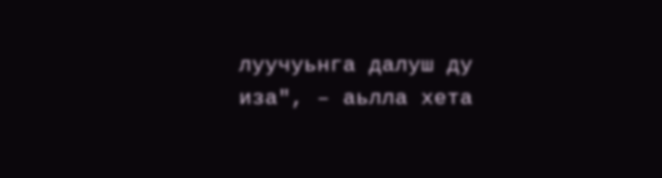луучуьнга далуш ду иза", – аьлла хета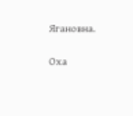Ягановна.

Оха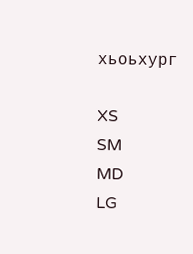хьоьхург

XS
SM
MD
LG